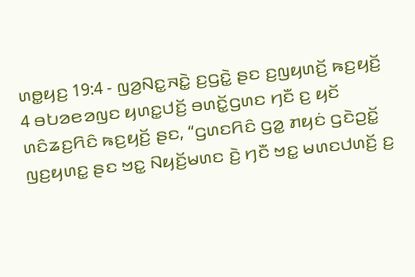ꤛꤥ꤭ꤟꤢ꤬ 19:4 - ꤜꤤ꤬ꤡꤢ꤭ꤏꤢꤧ꤭ ꤢ꤬ꤞꤢꤧ꤭ ꤔꤢ ꤢ꤬ꤜꤟꤛꤢꤩ꤬ ꤒꤢ꤬ꤟꤢꤩ꤬
4 ꤋꤝꤤꤕꤤꤜꤢ ꤟꤛꤢ꤭ꤓꤢꤩ꤬ ꤋꤛꤢꤩ꤭ꤞꤛꤢ ꤚꤢꤪ ꤢ꤬ ꤟꤢꤩ ꤛꤢꤨꤘꤢ꤬ꤖꤢꤨ ꤒꤢ꤬ꤟꤢꤩ꤬ ꤔꤢ, “ꤞꤛꤢꤖꤢꤨ ꤞꤤ꤭ ꤊꤟꤢꤦ ꤞꤢꤧꤑꤢꤩ꤭ ꤜꤢ꤬ꤟꤛꤢ꤭ ꤔꤢ ꤠꤢ꤭ ꤡꤟꤢꤩ꤬ꤗꤛꤢ ꤢꤧ꤬ ꤚꤢꤪ ꤠꤢ꤭ ꤗꤛꤢꤓꤛꤢꤩ꤬ ꤢ꤬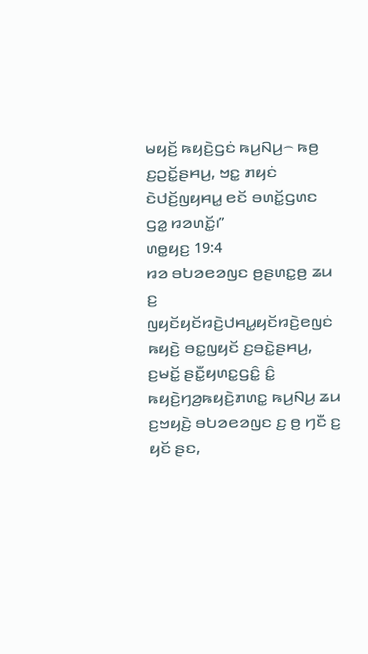ꤗꤟꤢꤩ꤬ ꤒꤟꤢꤧ꤬ꤞꤢꤦ ꤒꤣ꤬ꤡꤣ꤬꤮ ꤒꤥ꤬ ꤢ꤬ꤑꤢꤩ꤭ꤔꤌꤣ꤬, ꤠꤢ꤭ ꤊꤟꤢꤦ ꤢꤧꤓꤢꤩ꤬ꤜꤟꤌꤣ꤭ ꤕꤢꤩ ꤋꤛꤢꤩ꤭ꤞꤛꤢ ꤞꤤ꤭ ꤙꤤꤛꤢꤩ꤭꤯”
ꤛꤥ꤭ꤟꤢ꤬ 19:4
ꤙꤤ ꤋꤝꤤꤕꤤꤜꤢ ꤥ꤬ꤔꤛꤢ꤭ꤥ꤬ ꤘꤣ ꤢ꤬ ꤜꤟꤢꤩꤟꤢꤩꤙꤢꤧ꤬ꤓꤌꤣ꤭ꤟꤢꤩꤙꤢꤧ꤬ꤕꤜꤢꤦ ꤒꤟꤢꤧ꤬ ꤋꤢ꤭ꤜꤟꤢꤩ ꤢ꤬ꤋꤢꤧ꤭ꤔꤌꤣ꤬, ꤢ꤬ꤗꤢꤩ꤭ ꤔꤢꤪ꤭ꤟꤛꤢ꤭ꤞꤢꤨ꤭ ꤢꤨ꤭ ꤒꤟꤢꤧ꤬ꤚꤤ꤬ꤒꤟꤢꤧ꤬ꤊꤛꤢ꤭ ꤒꤣ꤬ꤡꤣ꤬ ꤘꤣ ꤢ꤬ꤠꤟꤢꤧ꤬ ꤋꤝꤤꤕꤤꤜꤢ ꤢ꤬ ꤥ꤬ ꤚꤢꤪ ꤢ꤬ ꤟꤢꤩ ꤔꤢ,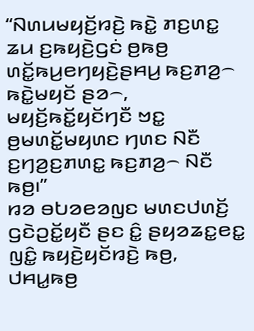“ꤡꤛꤣꤗꤟꤢꤩ꤬ꤙꤢꤧ꤬ ꤒꤢꤧ꤭ ꤊꤢ꤬ꤛꤢ꤭ ꤘꤣ ꤢ꤬ꤒꤟꤢꤧ꤬ꤞꤢꤦ ꤥ꤬ꤒꤥ꤬ ꤛꤢꤩ꤭ꤒꤣ꤬ꤕꤚꤟꤢꤧ꤬ꤔꤌꤣ꤬ ꤒꤢ꤬ꤊꤤ꤬꤮ ꤒꤢꤧ꤭ꤗꤟꤢꤩ ꤔꤤ꤮, ꤗꤟꤢꤩ꤬ꤒꤢꤩ꤭ꤟꤢꤩꤚꤢꤪ ꤠꤢ꤭ ꤥ꤬ꤗꤛꤢꤩ꤭ꤗꤟꤛꤢ ꤚꤛꤢ ꤡꤢꤪ ꤢ꤬ꤚꤤ꤬ꤢ꤬ꤊꤛꤢ꤭ ꤒꤢ꤬ꤊꤤ꤬꤮ ꤡꤢꤪ ꤒꤥ꤬꤯”
ꤙꤤ ꤋꤝꤤꤕꤤꤜꤢ ꤗꤛꤢꤓꤛꤢꤩ꤬ ꤞꤢꤧꤑꤢꤩ꤭ꤟꤢꤪ ꤔꤢ ꤢꤨ꤭ ꤔꤟꤤꤘꤢ꤭ꤕꤢ꤭ ꤜꤢꤨ꤭ ꤒꤟꤢꤧ꤬ꤟꤢꤩꤙꤢꤧ꤬ ꤒꤥ꤬, ꤓꤌꤣ꤭ꤒꤥ꤬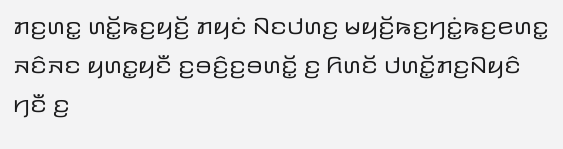ꤊꤢ꤬ꤛꤢ꤭ ꤛꤢꤩ꤭ꤒꤢ꤬ꤟꤢꤩ꤬ ꤊꤟꤢꤦ ꤡꤢꤓꤛꤢ꤬ ꤗꤟꤢꤩ꤬ꤒꤢ꤬ꤚꤢꤦ꤭ꤒꤢ꤬ꤕꤛꤢ꤭ ꤏꤢꤨꤏꤢ ꤟꤛꤢ꤭ꤟꤢꤪ ꤢ꤬ꤋꤢꤨ꤬ꤢ꤬ꤋꤛꤢꤩ꤭ ꤢ꤬ ꤖꤛꤢꤩ ꤓꤛꤢꤩ꤭ꤊꤢ꤬ꤡꤟꤢꤨ ꤚꤢꤪ ꤢ꤬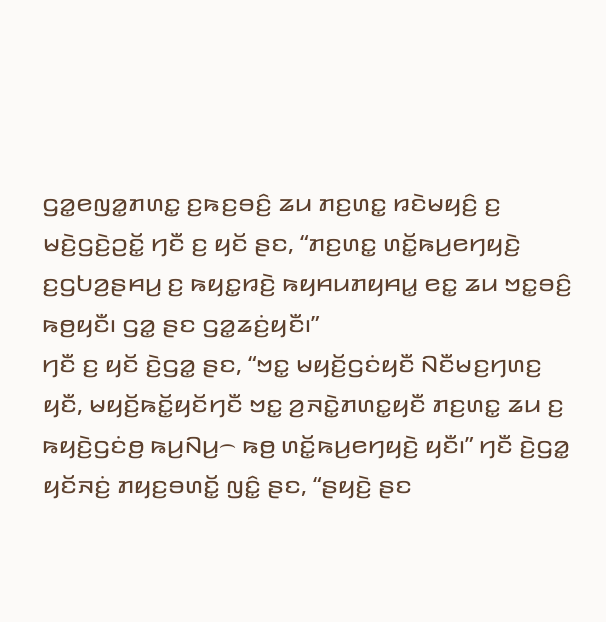ꤞꤤ꤭ꤕꤜꤤ꤭ꤊꤛꤢ꤭ ꤢ꤬ꤒꤢ꤬ꤋꤢꤨ꤬ ꤘꤣ ꤊꤢ꤬ꤛꤢ꤭ ꤙꤢꤧꤗꤟꤢꤨ꤬ ꤢ꤬ ꤗꤢꤧ꤬ꤞꤢꤧ꤬ꤑꤢꤩ꤭ ꤚꤢꤪ ꤢ꤬ ꤟꤢꤩ ꤔꤢ, “ꤊꤢ꤬ꤛꤢ꤭ ꤛꤢꤩ꤭ꤒꤣ꤬ꤕꤚꤟꤢꤧ꤬ ꤢ꤬ꤞꤝꤤ꤬ꤔꤌꤣ꤬ ꤢ꤬ ꤒꤟꤢ꤭ꤙꤢꤧ꤬ ꤒꤟꤌꤣꤊꤟꤌꤣ꤭ ꤕꤢ꤭ ꤘꤣ ꤠꤢ꤭ꤋꤢꤨ꤬ ꤒꤥ꤬ꤟꤢꤪ꤯ ꤞꤤ꤭ ꤔꤢ ꤞꤤ꤭ꤘꤢꤦ꤬ꤟꤢꤪ꤯”
ꤚꤢꤪ ꤢ꤬ ꤟꤢꤩ ꤢꤧ꤬ꤞꤤ꤭ ꤔꤢ, “ꤠꤢ꤭ ꤗꤟꤢꤩ꤬ꤞꤢꤦꤟꤢꤪ ꤡꤢꤪꤗꤢ꤬ꤚꤛꤢ꤬ ꤟꤢꤪ, ꤗꤟꤢꤩ꤬ꤒꤢꤩ꤭ꤟꤢꤩꤚꤢꤪ ꤠꤢ꤭ ꤤ꤬ꤏꤢꤧ꤭ꤊꤛꤢ꤭ꤟꤢꤪ ꤊꤢ꤬ꤛꤢ꤭ ꤘꤣ ꤢ꤬ ꤒꤟꤢꤧ꤬ꤞꤢꤦꤥ꤬ ꤒꤣ꤬ꤡꤣ꤬꤮ ꤒꤥ꤬ ꤛꤢꤩ꤭ꤒꤣ꤬ꤕꤚꤟꤢꤧ꤬ ꤟꤢꤪ꤯” ꤚꤢꤪ ꤢꤧ꤬ꤞꤤ꤭ ꤟꤢꤩꤏꤢꤦ꤬ ꤊꤟꤢ꤬ꤋꤛꤢꤩ꤭ ꤜꤢꤨ꤭ ꤔꤢ, “ꤔꤟꤢꤧ꤬ ꤔꤢ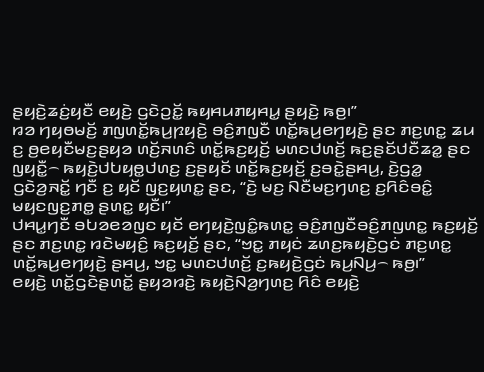ꤔꤟꤢꤧ꤬ꤘꤢꤦ꤬ꤟꤢꤪ ꤕꤟꤢꤧ꤬ ꤞꤢꤧꤑꤢꤩ꤭ ꤒꤟꤌꤣꤊꤟꤌꤣ꤭ ꤔꤟꤢꤧ꤬ ꤒꤥ꤬꤯”
ꤙꤤ ꤚꤟꤥꤗꤢꤩ꤬ ꤊꤜꤛꤢꤩ꤭ꤒꤣ꤬ꤐꤟꤢꤧ꤬ ꤋꤢꤨ꤬ꤊꤜꤢꤪ ꤛꤢꤩ꤭ꤒꤣ꤬ꤕꤚꤟꤢꤧ꤬ ꤔꤢ ꤊꤢ꤬ꤛꤢ꤭ ꤘꤣ ꤢ꤬ ꤥ꤬ꤕꤟꤢꤪꤗꤢ꤬ꤔꤟꤤ ꤛꤢꤩ꤬ꤏꤛꤢꤨ ꤛꤢꤩ꤭ꤒꤢ꤬ꤟꤢꤩ꤬ ꤗꤛꤢꤓꤛꤢꤩ꤬ ꤒꤢ꤬ꤔꤢꤩꤓꤢꤪꤘꤤ꤭ ꤔꤢ ꤜꤟꤢꤪ꤭꤮ ꤒꤟꤢꤧ꤬ꤓꤝꤟꤥ꤭ꤓꤛꤢ꤬ ꤢ꤬ꤔꤟꤢꤩ ꤛꤢꤩ꤭ꤒꤢ꤬ꤟꤢꤩ꤬ ꤢ꤬ꤋꤢꤧ꤭ꤔꤌꤣ꤬, ꤢꤧ꤬ꤞꤤ꤭ ꤞꤢꤧꤤ꤬ꤏꤢꤩ꤭ ꤚꤢꤪ ꤢ꤬ ꤟꤢꤩ ꤜꤢ꤬ꤟꤛꤢ꤭ ꤔꤢ, “ꤢꤧ꤬ ꤗꤢ꤬ ꤡꤢꤪꤗꤢ꤬ꤚꤛꤢ꤬ ꤢ꤬ꤖꤢꤨꤋꤢꤨ꤭ ꤗꤟꤢꤜꤢ꤬ꤊꤥ꤭ ꤔꤛꤢ꤭ ꤟꤢꤪ꤯”
ꤓꤌꤣ꤭ꤚꤢꤪ ꤋꤝꤤꤕꤤꤜꤢ ꤟꤢꤩ ꤕꤚꤟꤢꤧ꤬ꤜꤢꤨ꤭ꤒꤛꤢ꤭ ꤋꤢꤨ꤬ꤊꤜꤢꤪꤋꤢꤨ꤬ꤊꤜꤛꤢ꤭ ꤒꤢ꤬ꤟꤢꤩ꤬ ꤔꤢ ꤊꤢ꤬ꤛꤢ꤭ ꤙꤢꤧꤗꤟꤢꤨ꤬ ꤒꤢ꤬ꤟꤢꤩ꤬ ꤔꤢ, “ꤠꤢ꤭ ꤊꤟꤢꤦ ꤘꤛꤢ꤬ꤒꤟꤢꤧ꤬ꤞꤢꤦ ꤊꤢ꤬ꤛꤢ꤭ ꤛꤢꤩ꤭ꤒꤣ꤬ꤕꤚꤟꤢꤧ꤬ ꤔꤌꤣ꤬, ꤠꤢ꤭ ꤗꤛꤢꤓꤛꤢꤩ꤬ ꤢ꤬ꤒꤟꤢꤧ꤬ꤞꤢꤦ ꤒꤣ꤬ꤡꤣ꤬꤮ ꤒꤥ꤬꤯”
ꤕꤟꤢꤧ꤬ ꤛꤢꤩ꤭ꤞꤢꤧꤔꤛꤢꤩ꤭ ꤔꤟꤤꤙꤢꤧ꤬ ꤒꤟꤢꤧ꤬ꤡꤤ꤬ꤚꤛꤢ꤬ ꤖꤢꤨ ꤕꤟꤢꤧ꤬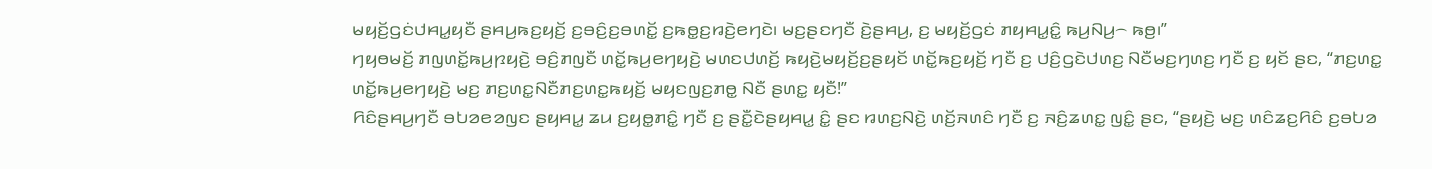ꤗꤟꤢꤩ꤬ꤞꤢꤦꤓꤌꤣ꤭ꤟꤢꤪ ꤔꤌꤣ꤬ꤒꤢ꤬ꤟꤢꤩ꤬ ꤢ꤬ꤋꤢꤨ꤬ꤢ꤬ꤋꤛꤢꤩ꤭ ꤢ꤬ꤒꤥ꤭ꤢ꤬ꤙꤢꤧ꤬ꤕꤚꤢꤧ꤯ ꤗꤢ꤬ꤔꤢꤚꤢꤪ ꤢꤧ꤬ꤔꤌꤣ꤬, ꤢ꤬ ꤗꤟꤢꤩ꤬ꤞꤢꤦ ꤊꤟꤌꤣ꤭ꤢꤨ꤭ ꤒꤣ꤬ꤡꤣ꤬꤮ ꤒꤥ꤬꤯”
ꤚꤟꤥꤗꤢꤩ꤬ ꤊꤜꤛꤢꤩ꤭ꤒꤣ꤬ꤐꤟꤢꤧ꤬ ꤋꤢꤨ꤬ꤊꤜꤢꤪ ꤛꤢꤩ꤭ꤒꤣ꤬ꤕꤚꤟꤢꤧ꤬ ꤗꤛꤢꤓꤛꤢꤩ꤬ ꤒꤟꤢꤧ꤬ꤗꤟꤢꤩ꤬ꤢ꤬ꤔꤟꤢꤩ ꤛꤢꤩ꤭ꤒꤢ꤬ꤟꤢꤩ꤬ ꤚꤢꤪ ꤢ꤬ ꤓꤢꤨ꤬ꤞꤢꤧꤓꤛꤢ꤬ ꤡꤢꤪꤗꤢ꤬ꤚꤛꤢ꤬ ꤚꤢꤪ ꤢ꤬ ꤟꤢꤩ ꤔꤢ, “ꤊꤢ꤬ꤛꤢ꤭ ꤛꤢꤩ꤭ꤒꤣ꤬ꤕꤚꤟꤢꤧ꤬ ꤗꤢ꤬ ꤊꤢ꤬ꤛꤢ꤭ꤡꤢꤪꤊꤢ꤬ꤛꤢ꤭ꤒꤟꤢꤩ꤬ ꤗꤟꤢꤜꤢ꤬ꤊꤥ꤭ ꤡꤢꤪ ꤔꤛꤢ꤭ ꤟꤢꤪ!”
ꤖꤢꤨꤔꤌꤣ꤬ꤚꤢꤪ ꤋꤝꤤꤕꤤꤜꤢ ꤔꤟꤌꤣ꤭ ꤘꤣ ꤢ꤬ꤟꤥ꤭ꤊꤢꤨ꤭ ꤚꤢꤪ ꤢ꤬ ꤔꤢꤪ꤭ꤢꤧꤔꤟꤌꤣ꤭ ꤢꤨ꤭ ꤔꤢ ꤙꤛꤢ꤬ꤡꤢꤧ꤬ ꤛꤢꤩ꤬ꤏꤛꤢꤨ ꤚꤢꤪ ꤢ꤬ ꤏꤢꤨ꤬ꤘꤛꤢ꤭ ꤜꤢꤨ꤭ ꤔꤢ, “ꤔꤟꤢꤧ꤬ ꤗꤢ꤬ ꤛꤢꤨꤘꤢ꤬ꤖꤢꤨ ꤢ꤬ꤋꤝꤤ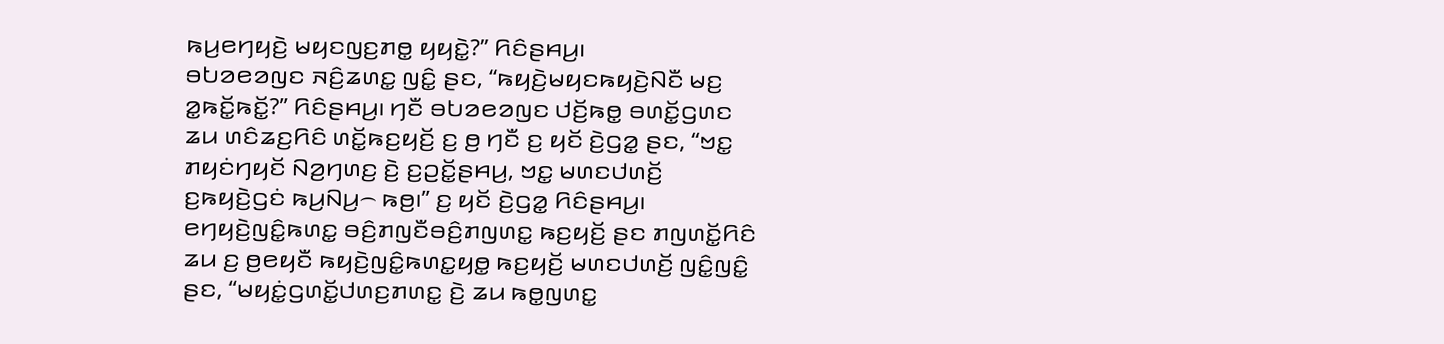ꤒꤣ꤬ꤕꤚꤟꤢꤧ꤬ ꤗꤟꤢꤜꤢ꤬ꤊꤥ꤭ ꤟꤟꤢꤧ꤭?” ꤖꤢꤨꤔꤌꤣ꤬꤯
ꤋꤝꤤꤕꤤꤜꤢ ꤏꤢꤨ꤬ꤘꤛꤢ꤭ ꤜꤢꤨ꤭ ꤔꤢ, “ꤒꤟꤢꤧ꤬ꤗꤟꤢꤒꤟꤢꤧ꤬ꤡꤢꤪ ꤗꤢ꤬ ꤤ꤭ꤒꤢꤩ꤭ꤒꤢꤩ꤭?” ꤖꤢꤨꤔꤌꤣ꤬꤯ ꤚꤢꤪ ꤋꤝꤤꤕꤤꤜꤢ ꤓꤢꤩ꤬ꤒꤥ꤭ ꤋꤛꤢꤩ꤭ꤞꤛꤢ ꤘꤣ ꤛꤢꤨꤘꤢ꤬ꤖꤢꤨ ꤛꤢꤩ꤭ꤒꤢ꤬ꤟꤢꤩ꤬ ꤢ꤬ ꤥ꤬ ꤚꤢꤪ ꤢ꤬ ꤟꤢꤩ ꤢꤧ꤬ꤞꤤ꤭ ꤔꤢ, “ꤠꤢ꤭ ꤊꤟꤢꤦꤚꤟꤢꤩ ꤡꤤ꤬ꤚꤛꤢ꤬ ꤢꤧ꤬ ꤢ꤬ꤑꤢꤩ꤭ꤔꤌꤣ꤬, ꤠꤢ꤭ ꤗꤛꤢꤓꤛꤢꤩ꤬ ꤢ꤬ꤒꤟꤢꤧ꤬ꤞꤢꤦ ꤒꤣ꤬ꤡꤣ꤬꤮ ꤒꤥ꤬꤯” ꤢ꤬ ꤟꤢꤩ ꤢꤧ꤬ꤞꤤ꤭ ꤖꤢꤨꤔꤌꤣ꤬꤯
ꤕꤚꤟꤢꤧ꤬ꤜꤢꤨ꤭ꤒꤛꤢ꤭ ꤋꤢꤨ꤬ꤊꤜꤢꤪꤋꤢꤨ꤬ꤊꤜꤛꤢ꤭ ꤒꤢ꤬ꤟꤢꤩ꤬ ꤔꤢ ꤊꤜꤛꤢꤩ꤭ꤖꤢꤨ ꤘꤣ ꤢ꤬ ꤥ꤬ꤕꤟꤢꤪ ꤒꤟꤢꤧ꤬ꤜꤢꤨ꤭ꤒꤛꤢ꤭ꤟꤥ꤭ ꤒꤢ꤬ꤟꤢꤩ꤬ ꤗꤛꤢꤓꤛꤢꤩ꤬ ꤜꤢꤨ꤭ꤜꤢꤨ꤭ ꤔꤢ, “ꤗꤟꤢꤦ꤭ꤞꤛꤢꤩ꤭ꤓꤛꤢ꤬ꤊꤛꤢ꤭ ꤢꤧ꤬ ꤘꤣ ꤒꤥ꤭ꤜꤛꤢ꤭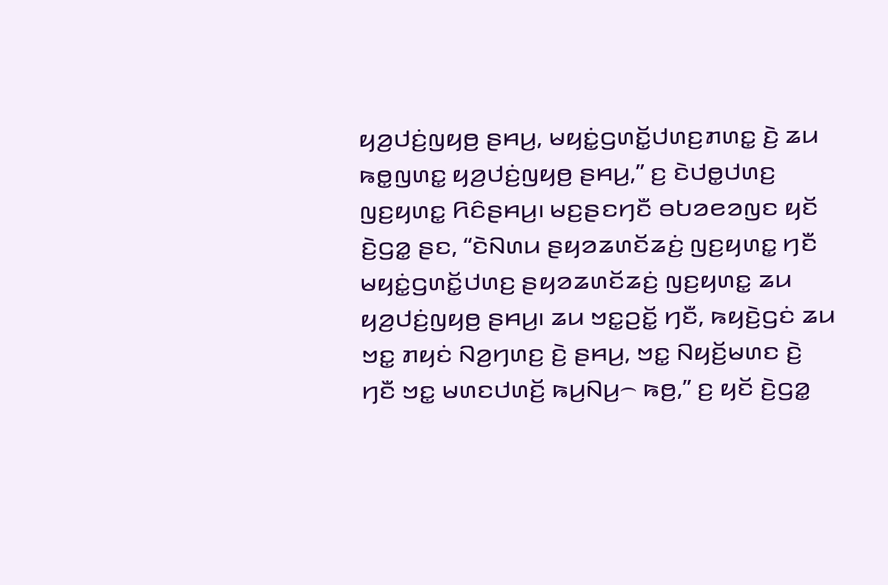ꤟꤤ꤬ꤓꤢꤦ꤬ꤜꤟꤥ꤬ ꤔꤌꤣ꤬, ꤗꤟꤢꤦ꤭ꤞꤛꤢꤩ꤭ꤓꤛꤢ꤬ꤊꤛꤢ꤭ ꤢꤧ꤬ ꤘꤣ ꤒꤥ꤭ꤜꤛꤢ꤭ ꤟꤤ꤬ꤓꤢꤦ꤬ꤜꤟꤥ꤬ ꤔꤌꤣ꤬,” ꤢ꤬ ꤢꤧꤓꤥ꤭ꤓꤛꤢ꤬ ꤜꤢ꤬ꤟꤛꤢ꤭ ꤖꤢꤨꤔꤌꤣ꤬꤯ ꤗꤢ꤬ꤔꤢꤚꤢꤪ ꤋꤝꤤꤕꤤꤜꤢ ꤟꤢꤩ ꤢꤧ꤬ꤞꤤ꤭ ꤔꤢ, “ꤢꤧꤡꤛꤣ ꤔꤟꤤꤘꤛꤢꤩꤘꤢꤦ꤬ ꤜꤢ꤬ꤟꤛꤢ꤭ ꤚꤢꤪ ꤗꤟꤢꤦ꤭ꤞꤛꤢꤩ꤭ꤓꤛꤢ꤬ ꤔꤟꤤꤘꤛꤢꤩꤘꤢꤦ꤬ ꤜꤢ꤬ꤟꤛꤢ꤭ ꤘꤣ ꤟꤤ꤬ꤓꤢꤦ꤬ꤜꤟꤥ꤬ ꤔꤌꤣ꤬꤯ ꤘꤣ ꤠꤢ꤭ꤑꤢꤩ꤭ ꤚꤢꤪ, ꤒꤟꤢꤧ꤬ꤞꤢꤦ ꤘꤣ ꤠꤢ꤭ ꤊꤟꤢꤦ ꤡꤤ꤬ꤚꤛꤢ꤬ ꤢꤧ꤬ ꤔꤌꤣ꤬, ꤠꤢ꤭ ꤡꤟꤢꤩ꤬ꤗꤛꤢ ꤢꤧ꤬ ꤚꤢꤪ ꤠꤢ꤭ ꤗꤛꤢꤓꤛꤢꤩ꤬ ꤒꤣ꤬ꤡꤣ꤬꤮ ꤒꤥ꤬,” ꤢ꤬ ꤟꤢꤩ ꤢꤧ꤬ꤞꤤ꤭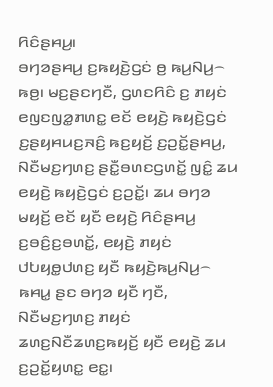ꤖꤢꤨꤔꤌꤣ꤬꤯
ꤋꤚꤤꤔꤌꤣ꤬ ꤢ꤬ꤒꤟꤢꤧ꤬ꤞꤢꤦ ꤥ꤬ ꤒꤣ꤬ꤡꤣ꤬꤮ ꤒꤥ꤬꤯ ꤗꤢ꤬ꤔꤢꤚꤢꤪ, ꤞꤛꤢꤖꤢꤨ ꤢ꤬ ꤊꤟꤢꤦ ꤕꤜꤢꤜꤤ꤭ꤊꤛꤢ꤭ ꤕꤢꤩ ꤕꤟꤢꤧ꤬ ꤒꤟꤢꤧ꤬ꤞꤢꤦ ꤢ꤬ꤔꤟꤌꤣꤢ꤬ꤏꤢꤨ꤬ ꤒꤢ꤬ꤟꤢꤩ꤬ ꤢ꤬ꤑꤢꤩ꤭ꤔꤌꤣ꤬, ꤡꤢꤪꤗꤢ꤬ꤚꤛꤢ꤬ ꤔꤢꤪ꤭ꤋꤛꤢꤞꤛꤢꤩ꤭ ꤜꤢꤨ꤭ ꤘꤣ ꤕꤟꤢꤧ꤬ ꤒꤟꤢꤧ꤬ꤞꤢꤦ ꤢ꤬ꤑꤢꤩ꤭꤯ ꤘꤣ ꤋꤚꤤ ꤗꤟꤢꤩ꤬ ꤕꤢꤩ ꤟꤢꤪ ꤕꤟꤢꤧ꤬ ꤖꤢꤨꤔꤌꤣ꤬ ꤢ꤬ꤋꤢꤨ꤬ꤢ꤬ꤋꤛꤢꤩ꤭, ꤕꤟꤢꤧ꤬ ꤊꤟꤢꤦ ꤓꤝꤟꤥ꤭ꤓꤛꤢ꤬ ꤟꤢꤪ ꤒꤟꤢꤧ꤬ꤒꤣ꤬ꤡꤣ꤬꤮ ꤒꤌꤣ꤭ ꤔꤢ ꤋꤚꤤ ꤟꤢꤪ ꤚꤢꤪ, ꤡꤢꤪꤗꤢ꤬ꤚꤛꤢ꤬ ꤊꤟꤢꤦ ꤘꤛꤢ꤬ꤡꤢꤪꤘꤛꤢ꤬ꤒꤟꤢꤩ꤬ ꤟꤢꤪ ꤕꤟꤢꤧ꤬ ꤘꤣ ꤢ꤬ꤑꤢꤩ꤭ꤟꤛꤢ꤭ ꤕꤢ꤭꤯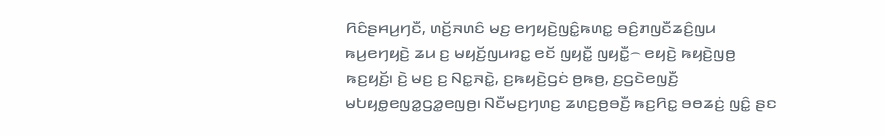ꤖꤢꤨꤔꤌꤣ꤬ꤚꤢꤪ, ꤛꤢꤩ꤬ꤏꤛꤢꤨ ꤗꤢ꤬ ꤕꤚꤟꤢꤧ꤬ꤜꤢꤨ꤭ꤒꤛꤢ꤭ ꤋꤢꤨ꤬ꤊꤜꤢꤪꤘꤢꤨ꤬ꤜꤣ ꤒꤣ꤬ꤕꤚꤟꤢꤧ꤬ ꤘꤣ ꤢ꤬ ꤗꤟꤢꤩ꤬ꤜꤣꤙꤢ꤭ ꤕꤢꤩ ꤜꤟꤢꤪ꤭ ꤜꤟꤢꤪ꤭꤮ ꤕꤟꤢꤧ꤬ ꤒꤟꤢꤧ꤬ꤜꤥ꤬ ꤒꤢ꤬ꤟꤢꤩ꤬꤯ ꤢꤧ꤬ ꤗꤢ꤬ ꤢ꤬ ꤡꤢ꤭ꤏꤢꤧ꤭, ꤢ꤬ꤒꤟꤢꤧ꤬ꤞꤢꤦ ꤥ꤬ꤒꤥ꤬, ꤢ꤬ꤞꤢꤧꤕꤜꤢꤪ꤬ ꤗꤝꤟꤥ꤭ꤕꤜꤤ꤭ꤞꤤ꤭ꤕꤜꤥ꤬꤯ ꤡꤢꤪꤗꤢ꤬ꤚꤛꤢ꤬ ꤘꤛꤢ꤬ꤥ꤬ꤋꤢꤪ꤬ ꤒꤢ꤬ꤖꤢ꤭ ꤋꤥꤘꤢꤦ꤬ ꤜꤢꤨ꤭ ꤔꤢ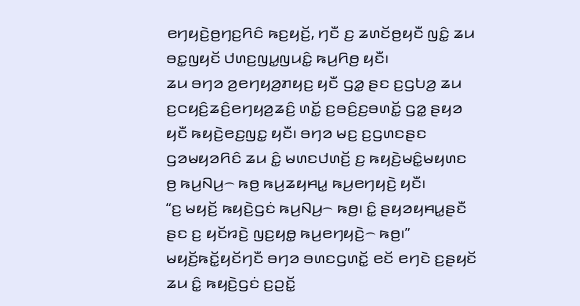ꤕꤚꤟꤢꤧ꤬ꤥ꤬ꤚꤢ꤬ꤖꤢꤨ ꤒꤢ꤬ꤟꤢꤩ꤬, ꤚꤢꤪ ꤢ꤬ ꤘꤛꤢꤩꤥ꤬ꤟꤢꤪ ꤜꤢꤨ꤭ ꤘꤣ ꤋꤢ꤭ꤜꤟꤢꤩ ꤓꤛꤢ꤬ꤜꤣ꤭ꤜꤣꤢꤨ꤭ ꤒꤣ꤬ꤖꤥ꤬ ꤟꤢꤪ꤯
ꤘꤣ ꤋꤚꤤ ꤤ꤬ꤕꤚꤟꤤ꤬ꤊꤟꤢ꤬ ꤟꤢꤪ ꤞꤤ꤭ ꤔꤢ ꤢ꤬ꤞꤝꤤ꤬ ꤘꤣ ꤢ꤬ꤍꤟꤢꤨ꤬ꤘꤢꤨ꤬ꤕꤚꤟꤤ꤬ꤘꤢꤨ꤬ ꤛꤢꤩ꤭ ꤢ꤬ꤋꤢꤨ꤬ꤢ꤬ꤋꤛꤢꤩ꤭ ꤞꤤ꤭ ꤔꤟꤤ ꤟꤢꤪ ꤒꤟꤢꤧ꤬ꤕꤢ꤬ꤜꤢ꤭ ꤟꤢꤪ꤯ ꤋꤚꤤ ꤗꤢ꤬ ꤢ꤬ꤞꤛꤢꤔꤢ ꤞꤤꤗꤟꤤꤖꤢꤨ ꤘꤣ ꤢꤨ꤭ ꤗꤛꤢꤓꤛꤢꤩ꤬ ꤢ꤬ ꤒꤟꤢꤧ꤬ꤗꤢꤨ꤭ꤗꤟꤛꤢ ꤥ꤬ ꤒꤣ꤬ꤡꤣ꤬꤮ ꤒꤥ꤬ ꤒꤣ꤬ꤘꤟꤌꤣ꤭ ꤒꤣ꤬ꤕꤚꤟꤢꤧ꤬ ꤟꤢꤪ꤯
“ꤢ꤬ ꤗꤟꤢꤩ꤬ ꤒꤟꤢꤧ꤬ꤞꤢꤦ ꤒꤣ꤬ꤡꤣ꤬꤮ ꤒꤥ꤬꤯ ꤢꤨ꤭ ꤔꤟꤤꤟꤌꤣ꤭ꤔꤢꤪ ꤔꤢ ꤢ꤬ ꤟꤢꤩꤙꤢꤧ꤬ ꤜꤢ꤬ꤟꤥ꤭ ꤒꤣ꤬ꤕꤚꤟꤢꤧ꤬꤮ ꤒꤥ꤬꤯”
ꤗꤟꤢꤩ꤬ꤒꤢꤩ꤭ꤟꤢꤩꤚꤢꤪ ꤋꤚꤤ ꤋꤛꤢꤞꤛꤢꤩ꤭ ꤕꤢꤩ ꤕꤚꤢꤧ ꤢ꤬ꤔꤟꤢꤩ ꤘꤣ ꤢꤨ꤭ ꤒꤟꤢꤧ꤬ꤞꤢꤦ ꤢ꤬ꤑꤢꤩ꤭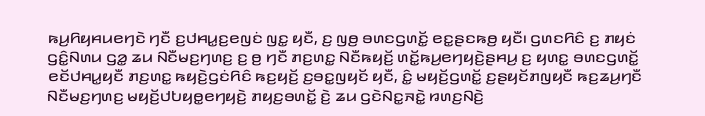ꤒꤣ꤬ꤖꤟꤌꤣꤕꤚꤢꤧ ꤚꤢꤪ ꤢ꤬ꤓꤌꤣ꤭ꤢ꤬ꤕꤜꤢꤦ ꤜꤢ꤭ ꤟꤢꤪ, ꤢ꤬ ꤜꤥ꤬ ꤋꤛꤢꤞꤛꤢꤩ꤭ ꤕꤢ꤭ꤔꤢꤒꤥ꤬ ꤟꤢꤪ꤯ ꤞꤛꤢꤖꤢꤨ ꤢ꤬ ꤊꤟꤢꤦ ꤞꤢꤨ꤭ꤡꤛꤣ ꤞꤤ꤭ ꤘꤣ ꤡꤢꤪꤗꤢ꤬ꤚꤛꤢ꤬ ꤢ꤬ ꤥ꤬ ꤚꤢꤪ ꤊꤢ꤬ꤛꤢ꤭ ꤡꤢꤪꤒꤟꤢꤩ꤬ ꤛꤢꤩ꤭ꤒꤣ꤬ꤕꤚꤟꤢꤧ꤬ꤔꤌꤣ꤬ ꤢ꤬ ꤟꤛꤢ꤭ ꤋꤛꤢꤞꤛꤢꤩ꤭ ꤕꤢꤩꤓꤌꤣ꤭ꤟꤢꤪ ꤊꤢ꤬ꤛꤢ꤭ ꤒꤟꤢꤧ꤬ꤞꤢꤦꤖꤢꤨ ꤒꤢ꤬ꤟꤢꤩ꤬ ꤢ꤬ꤋꤢ꤭ꤜꤟꤢꤩ ꤟꤢꤪ, ꤢꤨ꤭ ꤗꤟꤢꤩ꤬ꤞꤛꤢꤩ꤭ ꤢ꤬ꤔꤟꤢꤩꤊꤜꤟꤢꤪ ꤒꤢ꤬ꤘꤣ꤬ꤚꤢꤪ ꤡꤢꤪꤗꤢ꤬ꤚꤛꤢ꤬ ꤗꤟꤢꤩ꤬ꤓꤝꤟꤥ꤭ꤕꤚꤟꤢꤧ꤬ ꤊꤟꤢ꤬ꤋꤛꤢꤩ꤭ ꤢꤧ꤬ ꤘꤣ ꤞꤢꤧꤡꤢ꤭ꤏꤢꤧ꤭ ꤙꤛꤢ꤬ꤡꤢꤧ꤬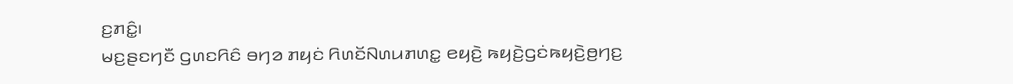ꤢ꤬ꤊꤢꤨ꤭꤯
ꤗꤢ꤬ꤔꤢꤚꤢꤪ ꤞꤛꤢꤖꤢꤨ ꤋꤚꤤ ꤊꤟꤢꤦ ꤖꤛꤢꤩꤡꤛꤣꤊꤛꤢ꤭ ꤕꤟꤢꤧ꤬ ꤒꤟꤢꤧ꤬ꤞꤢꤦꤒꤟꤢꤧ꤬ꤥ꤬ꤚꤢ꤬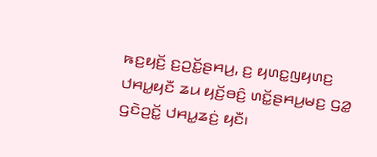ꤒꤢ꤬ꤟꤢꤩ꤬ ꤢ꤬ꤑꤢꤩ꤭ꤔꤌꤣ꤬, ꤢ꤬ ꤟꤛꤢ꤭ꤜꤟꤛꤢ꤬ ꤓꤌꤣ꤭ꤟꤢꤪ ꤘꤣ ꤟꤢꤩ꤬ꤋꤢꤨ꤬ ꤛꤢꤩ꤭ꤔꤌꤣ꤬ꤗꤢ꤬ ꤞꤤ꤭ ꤞꤢꤧꤑꤢꤩ꤭ ꤓꤌꤣ꤭ꤘꤢꤦ꤬ ꤟꤢꤪ꤯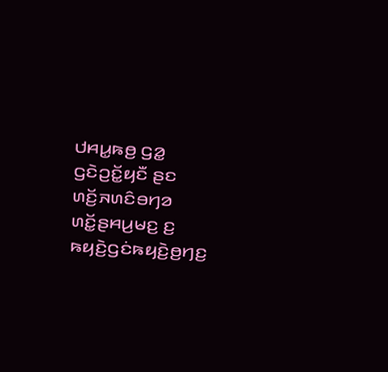ꤓꤌꤣ꤭ꤒꤥ꤬ ꤞꤤ꤭ ꤞꤢꤧꤑꤢꤩ꤭ꤟꤢꤪ ꤔꤢ ꤛꤢꤩ꤬ꤏꤛꤢꤨꤋꤚꤤ ꤛꤢꤩ꤭ꤔꤌꤣ꤬ꤗꤢ꤬ ꤢ꤬ ꤒꤟꤢꤧ꤬ꤞꤢꤦꤒꤟꤢꤧ꤬ꤥ꤬ꤚꤢ꤬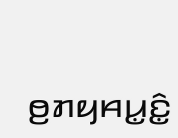ꤥ꤬ꤊꤟꤌꤣ꤭ꤢꤨ꤭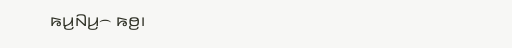ꤒꤣ꤬ꤡꤣ꤬꤮ ꤒꤥ꤬꤯